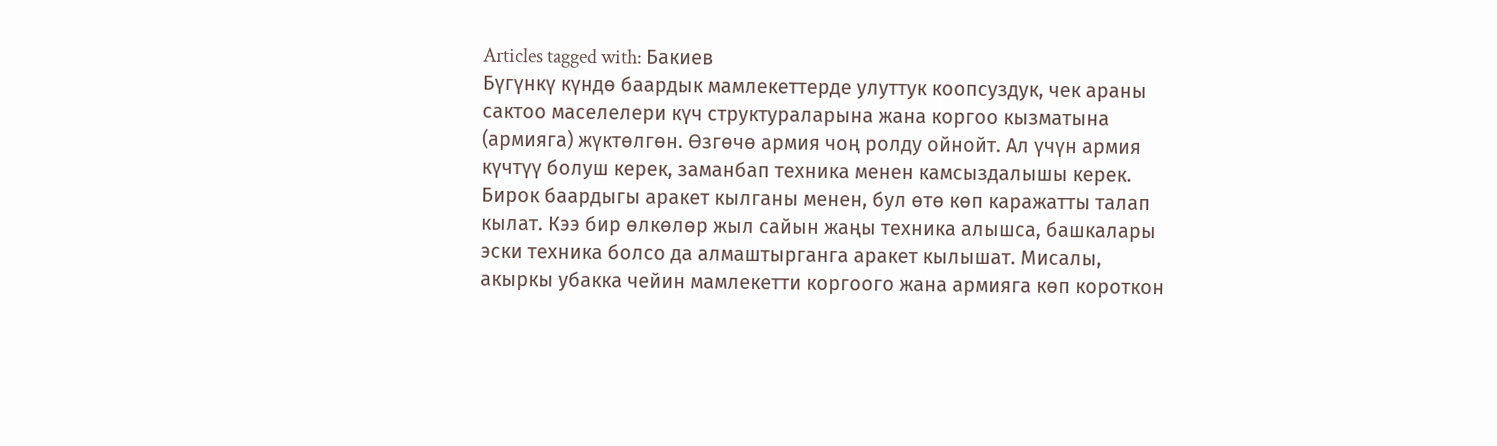Articles tagged with: Бакиев
Бүгүнкү күндө баардык мамлекеттерде улуттук коопсуздук, чек араны сактоо маселелери күч структураларына жана коргоо кызматына (армияга) жүктөлгөн. Өзгөчө армия чоң ролду ойнойт. Ал үчүн армия күчтүү болуш керек, заманбап техника менен камсыздалышы керек.
Бирок баардыгы аракет кылганы менен, бул өтө көп каражатты талап кылат. Кээ бир өлкөлөр жыл сайын жаңы техника алышса, башкалары эски техника болсо да алмаштырганга аракет кылышат. Мисалы, акыркы убакка чейин мамлекетти коргоого жана армияга көп короткон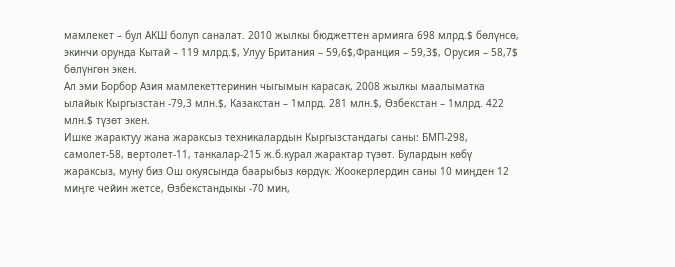мамлекет – бул АКШ болуп саналат. 2010 жылкы бюджеттен армияга 698 млрд.$ бөлүнсө, экинчи орунда Кытай – 119 млрд.$, Улуу Британия – 59,6$,Франция – 59,3$, Орусия – 58,7$ бөлүнгөн экен.
Ал эми Борбор Азия мамлекеттеринин чыгымын карасак, 2008 жылкы маалыматка ылайык Кыргызстан -79,3 млн.$, Казакстан – 1млрд. 281 млн.$, Өзбекстан – 1млрд. 422 млн.$ түзөт экен.
Ишке жарактуу жана жараксыз техникалардын Кыргызстандагы саны: БМП-298, самолет-58, вертолет-11, танкалар-215 ж.б.курал жарактар түзөт. Булардын көбү жараксыз, муну биз Ош окуясында баарыбыз көрдүк. Жоокерлердин саны 10 миңден 12 миңге чейин жетсе, Өзбекстандыкы -70 мин,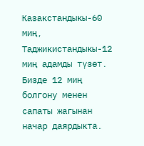Казакстандыкы-60 миң, Таджикистандыкы-12 миң адамды түзөт.
Бизде 12 миң болгону менен сапаты жагынан начар даярдыкта.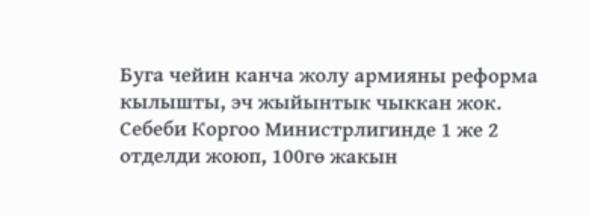Буга чейин канча жолу армияны реформа кылышты, эч жыйынтык чыккан жок. Себеби Коргоо Министрлигинде 1 же 2 отделди жоюп, 100гө жакын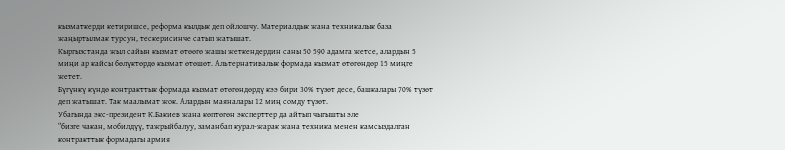кызматкерди кетиришсе, реформа кылдык деп ойлошчу. Материалдык жана техникалык база жаңыртылмак турсун, тескерисинче сатып жатышат.
Кыргызстанда жыл сайын кызмат өтөөгө жашы жеткендердин саны 50 590 адамга жетсе, алардын 5 миңи ар кайсы бөлүктөрдө кызмат өтөшөт. Альтернативалык формада кызмат өтөгөндөр 15 миңге жетет.
Бүгүнкү күндө контракттык формада кызмат өтөгөндөрдү кээ бири 30% түзөт десе, башкалары 70% түзөт деп жатышат. Так маалымат жок. Алардын маяналары 12 миң сомду түзөт.
Убагында экс-президент К.Бакиев жана көптөгөн эксперттер да айтып чыгышты эле
“бизге чакан, мобилдүү, тажрыйбалуу, заманбап курал-жарак жана техника менен камсыздалган контракттык формадагы армия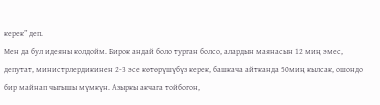керек” деп.
Мен да бул идеяны колдойм. Бирок андай боло турган болсо, алардын маянасын 12 миң эмес, депутат, министрлердикинен 2-3 эсе көтөрүшүбүз керек, башкача айтканда 50миң кылсак, ошондо бир майнап чыгышы мүмкүн. Азыркы акчага тойбогон,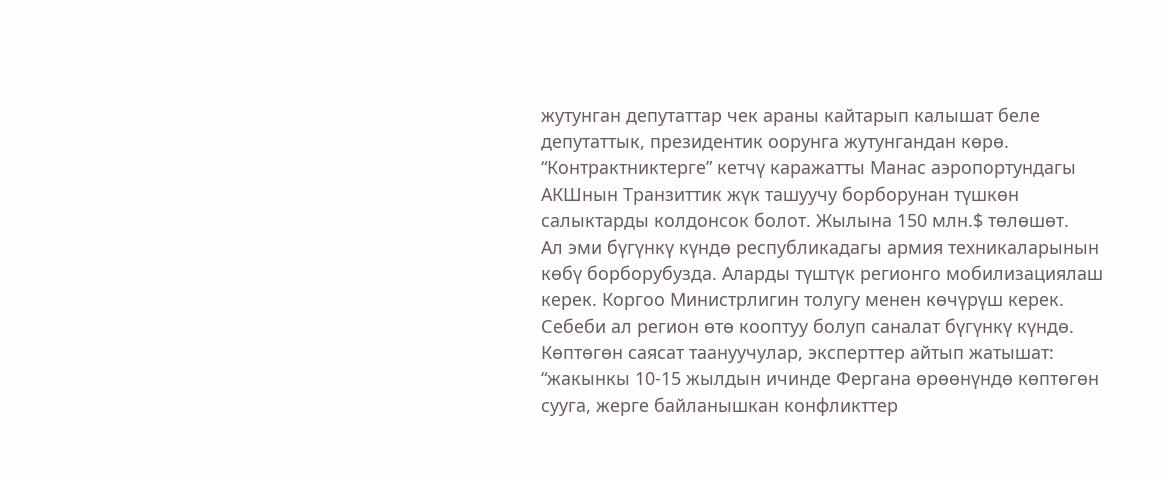жутунган депутаттар чек араны кайтарып калышат беле депутаттык, президентик оорунга жутунгандан көрө.
“Контрактниктерге” кетчү каражатты Манас аэропортундагы АКШнын Транзиттик жүк ташуучу борборунан түшкөн салыктарды колдонсок болот. Жылына 150 млн.$ төлөшөт.
Ал эми бүгүнкү күндө республикадагы армия техникаларынын көбү борборубузда. Аларды түштүк регионго мобилизациялаш керек. Коргоо Министрлигин толугу менен көчүрүш керек. Себеби ал регион өтө кооптуу болуп саналат бүгүнкү күндө.
Көптөгөн саясат таануучулар, эксперттер айтып жатышат:
“жакынкы 10-15 жылдын ичинде Фергана өрөөнүндө көптөгөн сууга, жерге байланышкан конфликттер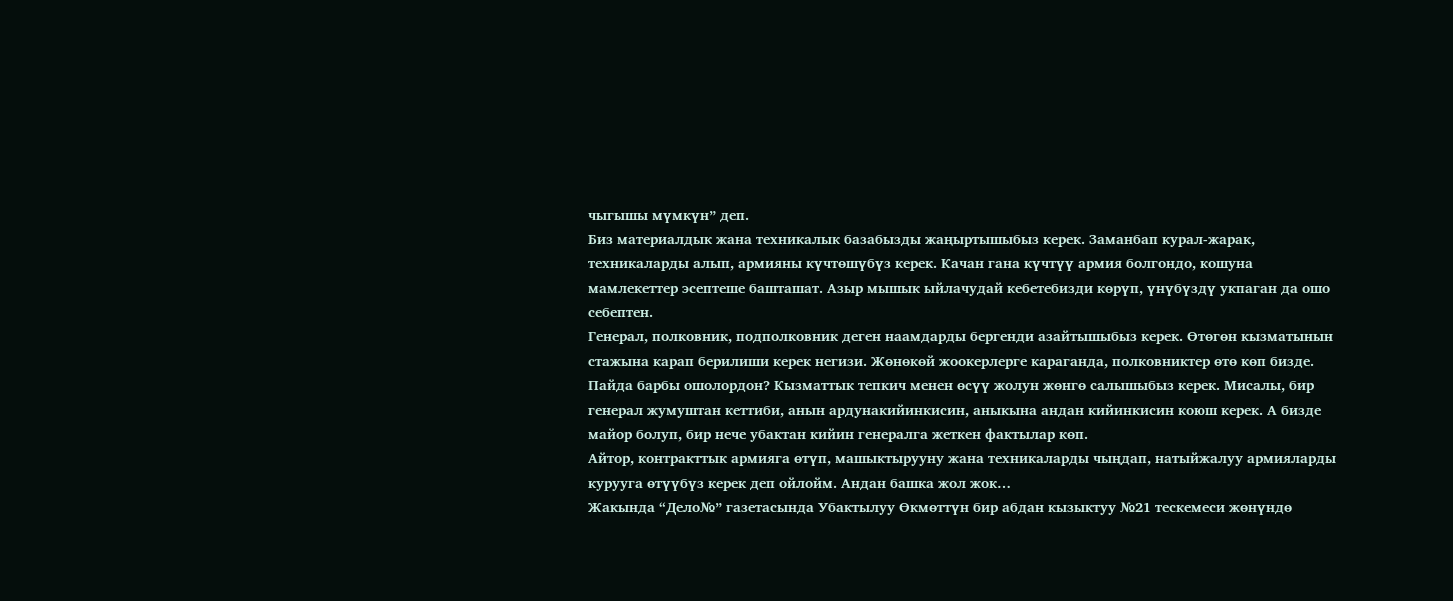чыгышы мүмкүн” деп.
Биз материалдык жана техникалык базабызды жаңыртышыбыз керек. Заманбап курал-жарак, техникаларды алып, армияны күчтөшүбүз керек. Качан гана күчтүү армия болгондо, кошуна мамлекеттер эсептеше башташат. Азыр мышык ыйлачудай кебетебизди көрүп, үнүбүздү укпаган да ошо себептен.
Генерал, полковник, подполковник деген наамдарды бергенди азайтышыбыз керек. Өтөгөн кызматынын стажына карап берилиши керек негизи. Жөнөкөй жоокерлерге караганда, полковниктер өтө көп бизде. Пайда барбы ошолордон? Кызматтык тепкич менен өсүү жолун жөнгө салышыбыз керек. Мисалы, бир генерал жумуштан кеттиби, анын ардунакийинкисин, аныкына андан кийинкисин коюш керек. А бизде майор болуп, бир нече убактан кийин генералга жеткен фактылар көп.
Айтор, контракттык армияга өтүп, машыктырууну жана техникаларды чыңдап, натыйжалуу армияларды курууга өтүүбүз керек деп ойлойм. Андан башка жол жок…
Жакында “Дело№” газетасында Убактылуу Өкмөттүн бир абдан кызыктуу №21 тескемеси жөнүндө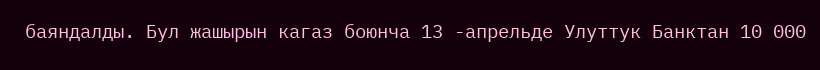баяндалды. Бул жашырын кагаз боюнча 13 -апрельде Улуттук Банктан 10 000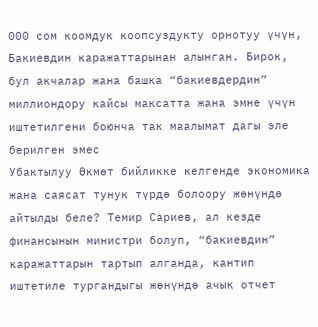000 сом коомдук коопсуздукту орнотуу үчүн, Бакиевдин каражаттарынан алынган. Бирок, бул акчалар жана башка “бакиевдердин” миллиондору кайсы максатта жана эмне үчүн иштетилгени боюнча так маалымат дагы эле берилген эмес
Убактылуу Өкмөт бийликке келгенде экономика жана саясат тунук түрдө болоору жөнүндө айтылды беле? Темир Сариев, ал кезде финансынын министри болуп, “бакиевдин” каражаттарын тартып алганда, кантип иштетиле тургандыгы жөнүндө ачык отчет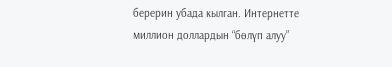берерин убада кылган. Интернетте миллион доллардын “бөлүп алуу”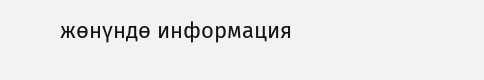жөнүндө информация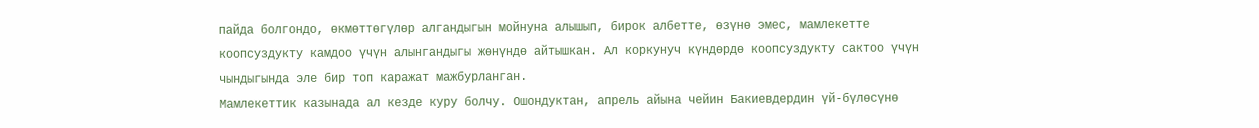пайда болгондо, өкмөттөгүлөр алгандыгын мойнуна алышып, бирок албетте, өзүнө эмес, мамлекетте коопсуздукту камдоо үчүн алынгандыгы жөнүндө айтышкан. Ал коркунуч күндөрдө коопсуздукту сактоо үчүн чындыгында эле бир топ каражат мажбурланган.
Мамлекеттик казынада ал кезде куру болчу. Ошондуктан, апрель айына чейин Бакиевдердин үй-бүлөсүнө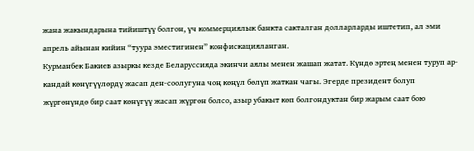жана жакындарына тийиштүү болгон, үч коммерциялык банкта сакталган долларларды иштетип, ал эми апрель айынан кийин “туура эместигинен” конфискацияланган.
Курманбек Бакиев азыркы кезде Беларуссияда экинчи аялы менен жашап жатат. Күндө эртең менен туруп ар-кандай көнүгүүлөрдү жасап ден-соолугуна чоң көңүл бөлүп жаткан чагы. Эгерде президент болуп жүргөнүндө бир саат көнүгүү жасап жүргөн болсо, азыр убакыт көп болгондуктан бир жарым саат бою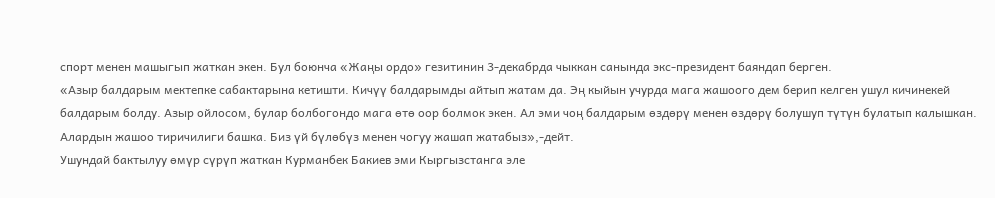спорт менен машыгып жаткан экен. Бул боюнча «Жаңы ордо» гезитинин 3-декабрда чыккан санында экс-президент баяндап берген.
«Азыр балдарым мектепке сабактарына кетишти. Кичүү балдарымды айтып жатам да. Эң кыйын учурда мага жашоого дем берип келген ушул кичинекей балдарым болду. Азыр ойлосом, булар болбогондо мага өтө оор болмок экен. Ал эми чоң балдарым өздөрү менен өздөрү болушуп түтүн булатып калышкан. Алардын жашоо тиричилиги башка. Биз үй бүлөбүз менен чогуу жашап жатабыз»,-дейт.
Ушундай бактылуу өмүр сүрүп жаткан Курманбек Бакиев эми Кыргызстанга эле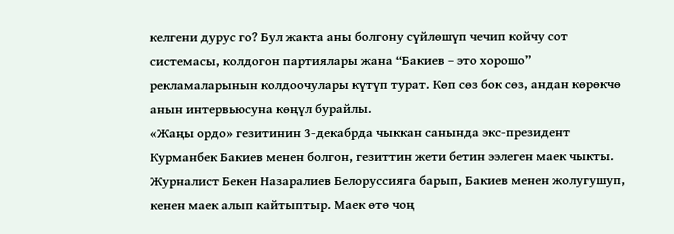келгени дурус го? Бул жакта аны болгону сүйлөшүп чечип койчу сот системасы, колдогон партиялары жана “Бакиев – это хорошо” рекламаларынын колдоочулары күтүп турат. Көп сөз бок сөз, андан көрөкчө анын интервьюсуна көңүл бурайлы.
«Жаңы ордо» гезитинин 3-декабрда чыккан санында экс-президент Курманбек Бакиев менен болгон, гезиттин жети бетин ээлеген маек чыкты. Журналист Бекен Назаралиев Белоруссияга барып, Бакиев менен жолугушуп, кенен маек алып кайтыптыр. Маек өтө чоң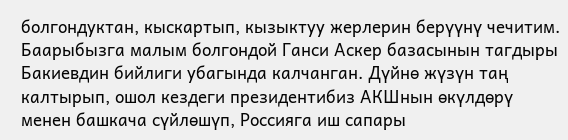болгондуктан, кыскартып, кызыктуу жерлерин берүүнү чечитим.
Баарыбызга малым болгондой Ганси Аскер базасынын тагдыры Бакиевдин бийлиги убагында калчанган. Дүйнө жүзүн таң калтырып, ошол кездеги президентибиз АКШнын өкүлдөрү менен башкача сүйлөшүп, Россияга иш сапары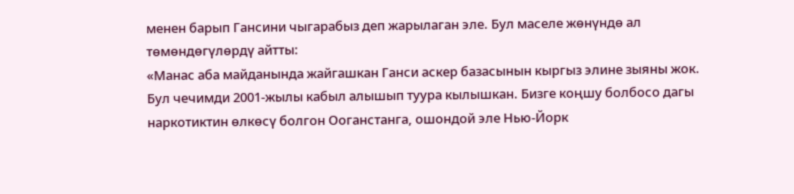менен барып Гансини чыгарабыз деп жарылаган эле. Бул маселе жөнүндө ал төмөндөгүлөрдү айтты:
«Манас аба майданында жайгашкан Ганси аскер базасынын кыргыз элине зыяны жок. Бул чечимди 2001-жылы кабыл алышып туура кылышкан. Бизге коңшу болбосо дагы наркотиктин өлкөсү болгон Ооганстанга, ошондой эле Нью-Йорк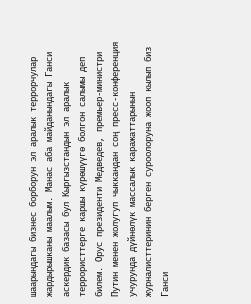шаарындагы бизнес борборун эл аралык террорчулар жардырышканы маалым. Манас аба майданындагы Ганси аскердик базасы бул Кыргызстандын эл аралык террористтерге каршы күрөшүүгө болгон салымы деп билем. Орус президенти Медведев, премьер-министри Путин менен жолугуп чыккандан соң пресс-конференция учурунда дүйнөлүк массалык каражаттарынын журналисттеринин берген суроолоруна жооп кылып биз Ганси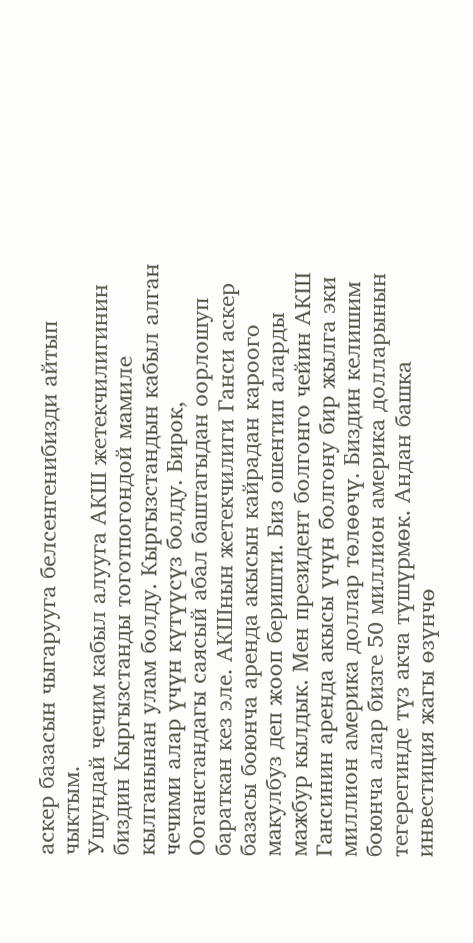аскер базасын чыгарууга белсенгенибизди айтып чыктым.
Ушундай чечим кабыл алууга АКШ жетекчилигинин биздин Кыргызстанды тоготпогондой мамиле кылганынан улам болду. Кыргызстандын кабыл алган чечими алар үчүн күтүүсүз болду. Бирок, Ооганстандагы саясый абал баштагыдан оорлошуп бараткан кез эле. АКШнын жетекчилиги Ганси аскер базасы боюнча аренда акысын кайрадан кароого макулбуз деп жооп беришти. Биз ошентип аларды мажбур кылдык. Мен президент болгонго чейин АКШ Гансинин аренда акысы үчүн болгону бир жылга эки миллион америка доллар төлөөчү. Биздин келишим боюнча алар бизге 50 миллион америка долларынын тегерегинде түз акча түшүрмөк. Андан башка инвестиция жагы өзүнчө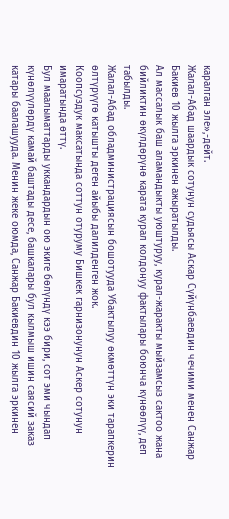каралган эле»,-дейт.
Жалал-Абад шаардык сотунун судьясы Аскар Сүйүнбаевдин чечими менен Санжар Бакиев 10 жылга эркинен ажыратылды.
Ал массалык баш аламандыкты уюштуруу, курал-жаракты мыйзамсыз сактоо жана бийликтин өкүлдөрүнө карата курал колдонуу фактылары боюнча күнөөлүү, деп табылды.
Жалал-Абад обладминистрациясын бошотууда Убактылуу өкмөттүн эки тарапкерин өлтүрүүгө катышты деген айыбы далилденген жок.
Коопсуздук максатында соттун отуруму Бишкек гарнизонунун Аскер сотунун имаратында өттү.
Бул маалыматтарды уккандардын ою экиге бөлүндү кээ бири, сот эми чындап күнөлүүлөрдү камай баштады десе, башкалары бул кылмыш ишин саясий заказ катары баалашууда. Менин жеке оюмда, Санжар Бакиевдин 10 жылга эркинен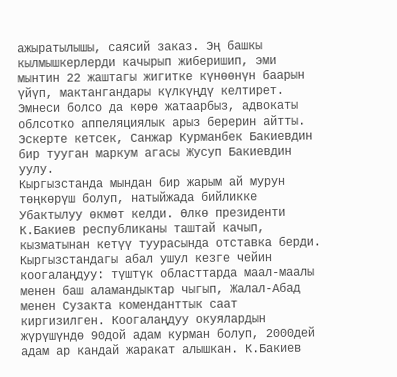ажыратылышы, саясий заказ. Эң башкы кылмышкерлерди качырып жиберишип, эми мынтин 22 жаштагы жигитке күнөөнүн баарын үйүп, мактангандары күлкүңдү келтирет. Эмнеси болсо да көрө жатаарбыз, адвокаты облсотко аппеляциялык арыз берерин айтты. Эскерте кетсек, Санжар Курманбек Бакиевдин бир тууган маркум агасы Жусуп Бакиевдин уулу.
Кыргызстанда мындан бир жарым ай мурун төңкөрүш болуп, натыйжада бийликке Убактылуу өкмөт келди. Өлкө президенти К.Бакиев республиканы таштай качып, кызматынан кетүү туурасында отставка берди. Кыргызстандагы абал ушул кезге чейин коогалаңдуу: түштүк областтарда маал-маалы менен баш аламандыктар чыгып, Жалал-Абад менен Сузакта коменданттык саат киргизилген. Коогалаңдуу окуялардын жүрүшүндө 90дой адам курман болуп, 2000дей адам ар кандай жаракат алышкан. К.Бакиев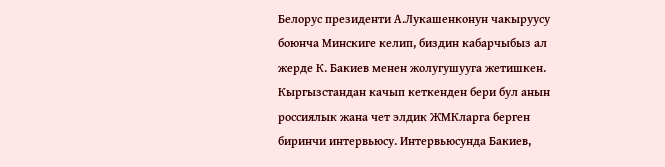Белорус президенти А.Лукашенконун чакыруусу боюнча Минскиге келип, биздин кабарчыбыз ал жерде К. Бакиев менен жолугушууга жетишкен. Кыргызстандан качып кеткенден бери бул анын россиялык жана чет элдик ЖМКларга берген биринчи интервьюсу. Интервьюсунда Бакиев,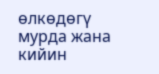өлкөдөгү мурда жана кийин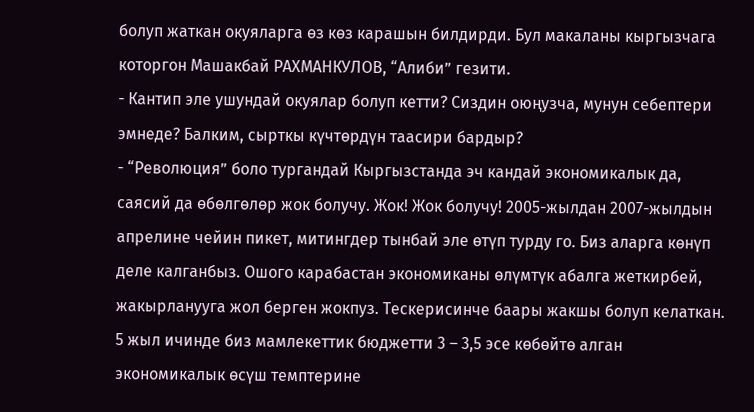болуп жаткан окуяларга өз көз карашын билдирди. Бул макаланы кыргызчага которгон Машакбай РАХМАНКУЛОВ, “Алиби” гезити.
- Кантип эле ушундай окуялар болуп кетти? Сиздин оюңузча, мунун себептери эмнеде? Балким, сырткы күчтөрдүн таасири бардыр?
- “Революция” боло тургандай Кыргызстанда эч кандай экономикалык да, саясий да өбөлгөлөр жок болучу. Жок! Жок болучу! 2005-жылдан 2007-жылдын апрелине чейин пикет, митингдер тынбай эле өтүп турду го. Биз аларга көнүп деле калганбыз. Ошого карабастан экономиканы өлүмтүк абалга жеткирбей, жакырланууга жол берген жокпуз. Тескерисинче баары жакшы болуп келаткан. 5 жыл ичинде биз мамлекеттик бюджетти 3 – 3,5 эсе көбөйтө алган экономикалык өсүш темптерине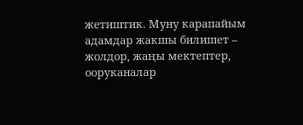жетиштик. Муну карапайым адамдар жакшы билишет – жолдор, жаңы мектептер, ооруканалар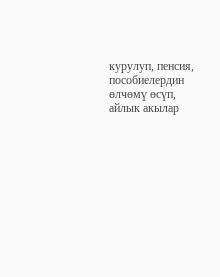курулуп, пенсия, пособиелердин өлчөмү өсүп, айлык акылар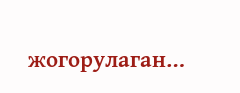жогорулаган…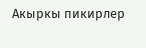Акыркы пикирлер